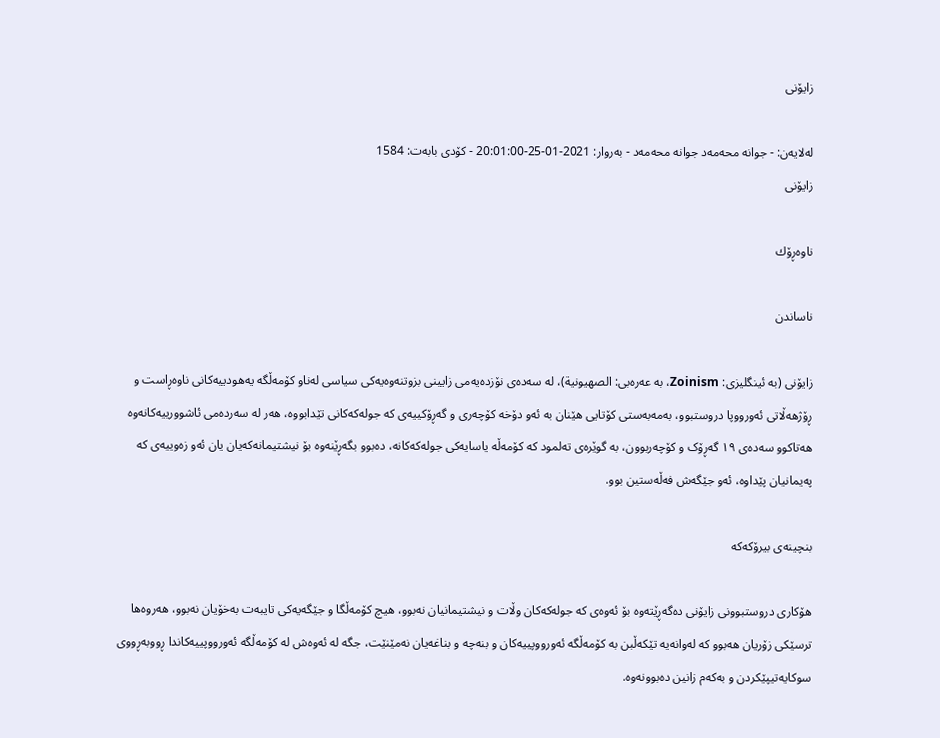زایۆنی

له‌لایه‌ن: - جوانە محەمەد جوانە محەمەد - به‌روار: 2021-01-25-20:01:00 - کۆدی بابەت: 1584
زایۆنی

ناوه‌ڕۆك

ناساندن

زایۆنی (بە ئینگلیزی: Zoinism، بە عەرەبی: الصهیونیة)، لە سەدەی نۆزدەیەمی زایینی بزوتنەوەیەکی سیاسی لەناو کۆمەڵگە یەهودییەکانی ناوەڕاست و ڕۆژهەڵاتی ئەورووپا دروستبوو، بەمەبەستی کۆتایی هێنان بە ئەو دۆخە کۆچەری و گەڕۆکییەی کە جولەکەکانی تێدابووە، هەر لە سەردەمی ئاشوورییەکانەوە هەتاکوو سەدەی ١٩ گەڕۆک و کۆچەربوون، بە گوێرەی تەلمود کە کۆمەڵە یاسایەکی جولەکەکانە، دەبوو بگەڕێنەوە بۆ نیشتیمانەکەیان یان ئەو زەوییەی کە پەیمانیان پێداوە، ئەو جێگەش فەڵەستین بوو.

بنچینەی بیرۆکەکە

هۆکاری دروستبوونی زایۆنی دەگەڕێتەوە بۆ ئەوەی کە جولەکەکان وڵات و نیشتیمانیان نەبوو، هیچ کۆمەڵگا و جێگەیەکی تایبەت بەخۆیان نەبوو، هەروەها ترسێکی زۆریان هەبوو کە لەوانەیە تێکەڵبن بە کۆمەڵگە ئەورووپییەکان و بنەچە و بناغەیان نەمێنێت، جگە لە ئەوەش لە کۆمەڵگە ئەورووپییەکاندا ڕووبەڕووی سوکایەتیپێکردن و بەکەم زانین دەبوونەوە.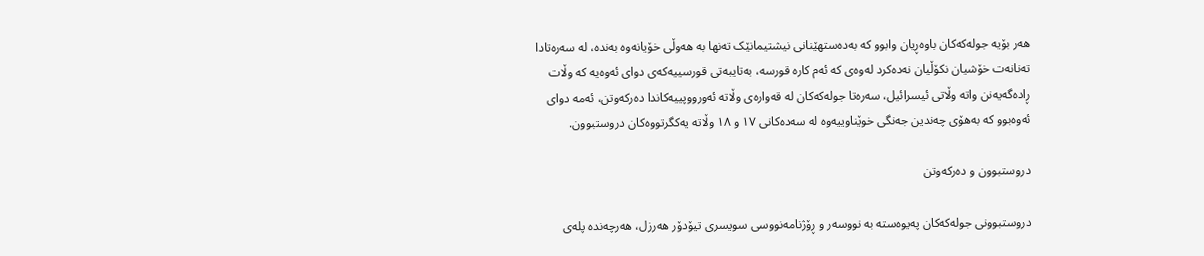هەر بۆیە جولەکەکان باوەڕیان وابوو کە بەدەستهێنانی نیشتیمانێک تەنها بە هەوڵی خۆیانەوە بەندە، لە سەرەتادا تەنانەت خۆشیان نکۆڵیان نەدەکرد لەوەی کە ئەم کارە قورسە، بەتایبەتی قورسییەکەی دوای ئەوەیە کە وڵات ڕادەگەیەنن واتە وڵاتی ئیسرائیل، سەرەتا جولەکەکان لە قەوارەی وڵاتە ئەورووپییەکاندا دەرکەوتن، ئەمە دوای ئەوەبوو کە بەهۆی چەندین جەنگی خوێناوییەوە لە سەدەکانی ١٧ و ١٨ وڵاتە یەکگرتووەکان دروستبوون.

دروستبوون و دەرکەوتن

دروستبوونی جولەکەکان پەیوەستە بە نووسەر و ڕۆژنامەنووسی سویسری تیۆدۆر هەرزل، هەرچەندە پلەی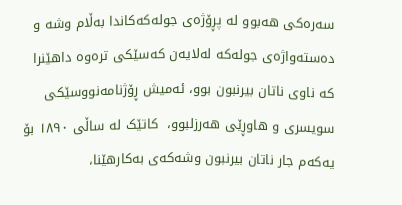سەرەکی هەبوو لە پڕۆژەی جولەکەکاندا بەڵام وشە و دەستەواژەی جولەکە لەلایەن کەسێکی ترەوە داهێنرا کە ناوی ناتان بیرنبون بوو، ئەمیش ڕۆژنامەنووسێکی سویسری و هاوڕێی هەرزلبوو،  کاتێک لە ساڵی ١٨٩٠ بۆ یەکەم جار ناتان بیرنبون وشەکەی بەکارهێنا،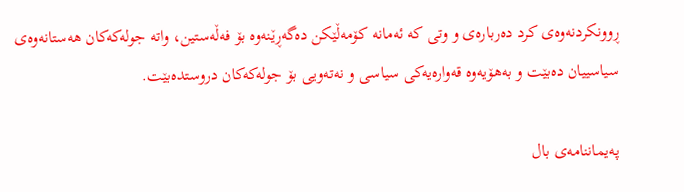ڕوونکردنەوەی کرد دەربارەی و وتی کە ئەمانە کۆمەڵێکن دەگەڕێنەوە بۆ فەڵەستین، واتە جولەکەکان هەستانەوەی سیاسییان دەبێت و بەهۆیەوە قەوارەیەکی سیاسی و نەتەویی بۆ جولەکەکان دروستدەبێت.

پەیماننامەی بال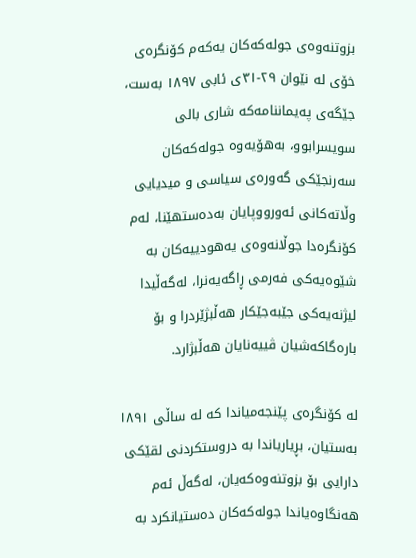بزوتنەوەی جولەکەکان یەکەم کۆنگرەی خۆی لە نێوان ٢٩-٣١ی ئابی ١٨٩٧ بەست، جێگەی پەیماننامەکە شاری بالی سویسرابوو، بەهۆیەوە جولەکەکان سەرنجێکی گەورەی سیاسی و میدیایی وڵاتەکانی ئەورووپایان بەدەستهێنا، لەم کۆنگرەدا جوڵانەوەی یەهودییەکان بە شێوەیەکی فەرمی ڕاگەیەنرا، لەگەڵیدا لیژنەیەکی جێبەجێکار هەڵبژێردرا و بۆ بارەگاکەشیان ڤییەنایان هەڵبژارد.

لە کۆنگرەی پێنجەمیاندا کە لە ساڵی ١٨٩١ بەستیان، بڕیاریاندا بە دروستکردنی لقێکی دارایی بۆ بزوتنەوەکەیان، لەگەڵ ئەم هەنگاوەیاندا جولەکەکان دەستیانکرد بە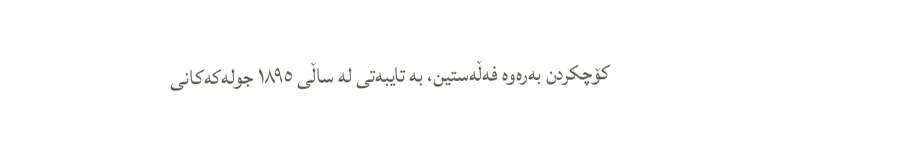کۆچکردن بەرەوە فەڵەستین، بە تایبەتی لە ساڵی ١٨٩٥ جولەکەکانی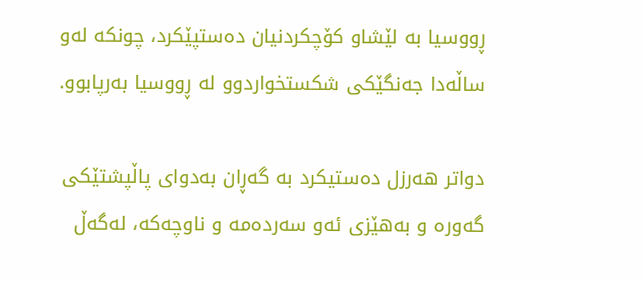ڕووسیا بە لێشاو کۆچکردنیان دەستپێکرد، چونکە لەو ساڵەدا جەنگێکی شکستخواردوو لە ڕووسیا بەرپابوو.

دواتر هەرزل دەستیکرد بە گەڕان بەدوای پاڵپشتێکی گەورە و بەهێزی ئەو سەردەمە و ناوچەکە، لەگەڵ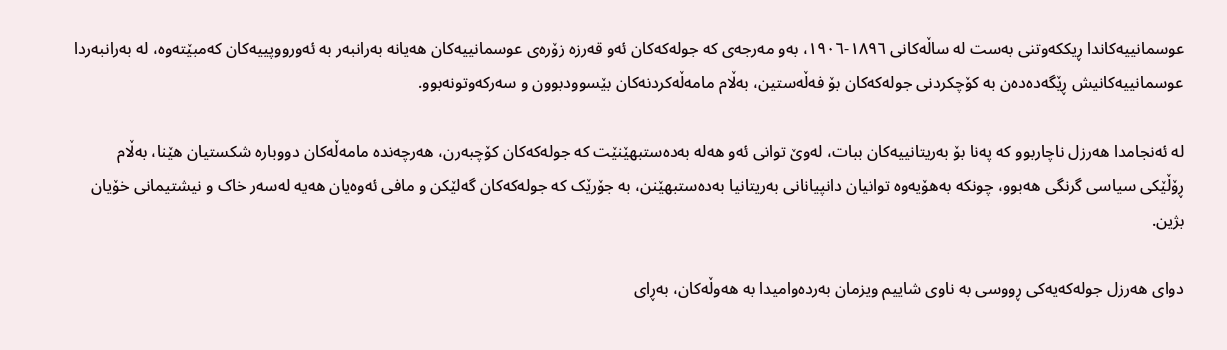عوسمانییەکاندا ڕیککەوتنی بەست لە ساڵەکانی ١٨٩٦-١٩٠٦، بەو مەرجەی کە جولەکەکان ئەو قەرزە زۆرەی عوسمانییەکان هەیانە بەرانبەر بە ئەورووپییەکان کەمبێتەوە، لە بەرانبەردا عوسمانییەکانیش ڕێگەدەدەن بە کۆچکردنی جولەکەکان بۆ فەڵەستین، بەڵام مامەڵەکردنەکان بێسوودبوون و سەرکەوتونەبوو.

لە ئەنجامدا هەرزل ناچاربوو کە پەنا بۆ بەریتانییەکان ببات، لەوێ توانی ئەو هەلە بەدەستبهێنێت کە جولەکەکان کۆچبەرن، هەرچەندە مامەڵەکان دووبارە شکستیان هێنا، بەڵام ڕۆڵێکی سیاسی گرنگی هەبوو، چونکە بەهۆیەوە توانیان دانپیانانی بەریتانیا بەدەستبهێنن، بە جۆرێک کە جولەکەکان گەلێکن و مافی ئەوەیان هەیە لەسەر خاک و نیشتیمانی خۆیان بژین.

دوای هەرزل جولەکەیەکی ڕووسی بە ناوی شاییم ویزمان بەردەوامیدا بە هەوڵەکان، بەڕای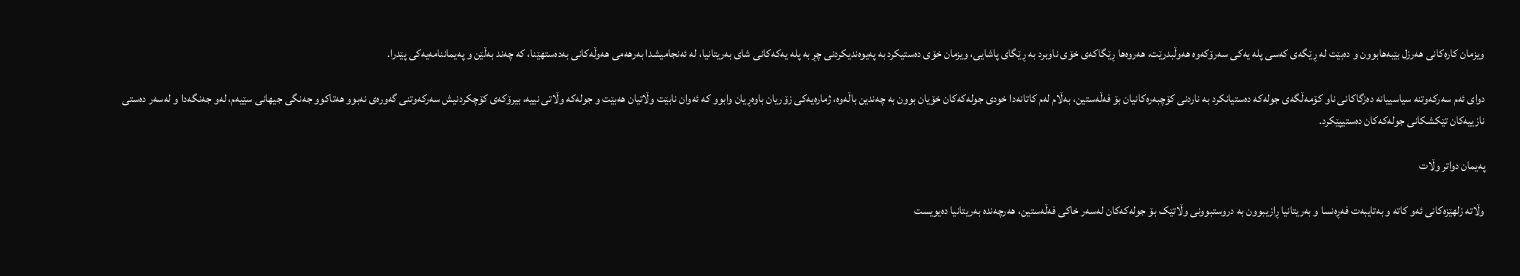ویزمان کارەکانی هەرزل بێبەهابوون و دەبێت لە ڕێگەی کەسی پلە یەکی سەرۆکەوە هەوڵبدرێت، هەروەها ڕێگاکەی خۆی ناوبرد بە ڕێگای پاشایی، ویزمان خۆی دەستیکرد بە پەیوەندیکردنی چڕ بە پلە یەکەکانی شای بەریتانیا، لە ئەنجامیشدا بەرهەمی هەوڵەکانی بەدەستهێنا، کە چەند بەڵێن و پەیماننامەیەکی پێدرا.

دوای ئەم سەرکەوتنە سیاسییانە دەزگاکانی ناو کۆمەڵگەی جولەکە دەستیانکرد بە ناردنی کۆچبەرەکانیان بۆ فەڵەستین، بەڵام لەم کاتانەدا خودی جولەکەکان خۆیان بوون بە چەندین باڵەوە، ژمارەیەکی زۆریان باوەڕیان وابوو کە ئەوان نابێت وڵاتیان هەبێت و جولەکە وڵاتی نییە، بیرۆکەی کۆچکردنیش سەرکەوتنی گەورەی نەبوو هەتاکوو جەنگی جیهانی سێیەم، لەو جەنگەدا و لەسەر دەستی نازییەکان تێکشکانی جولەکەکان دەستیپێکرد.

پەیمان دواتر وڵات

وڵاتە زلهێزەکانی ئەو کاتە و بەتایبەت فەڕەنسا و بەریتانیا ڕازیبوون بە دروستبوونی وڵاتێک بۆ جولەکەکان لەسەر خاکی فەڵەستین، هەرچەندە بەریتانیا دەیویست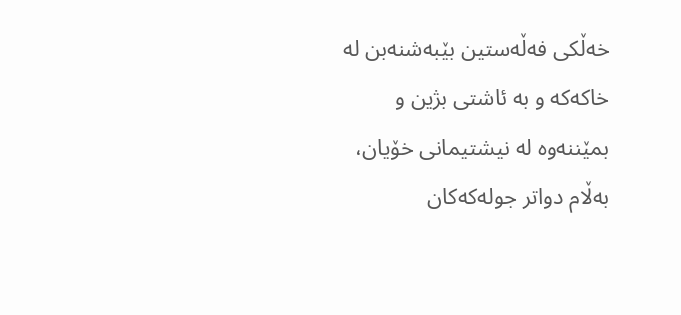خەڵکی فەڵەستین بێبەشنەبن لە خاکەکە و بە ئاشتی بژین و بمێننەوە لە نیشتیمانی خۆیان، بەڵام دواتر جولەکەکان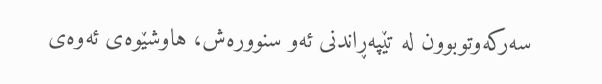سەرکەوتوبوون لە تێپەڕاندنی ئەو سنوورەش، هاوشێوەی ئەوەی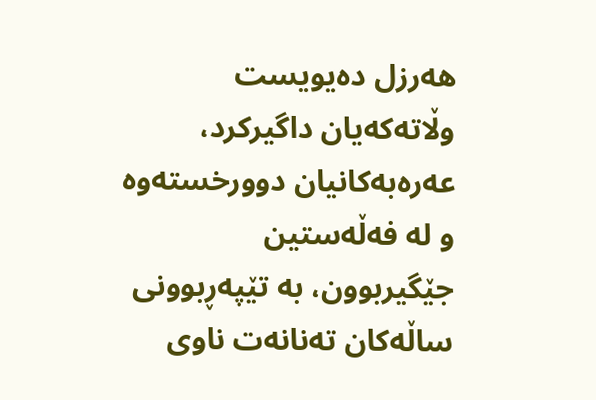هەرزل دەیویست وڵاتەکەیان داگیرکرد، عەرەبەکانیان دوورخستەوە و لە فەڵەستین جێگیربوون، بە تێپەڕبوونی ساڵەکان تەنانەت ناوی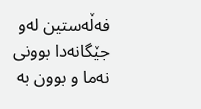فەڵەستین لەو جێگانەدا بوونی نەما و بوون بە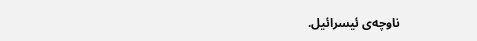ناوچەی ئیسرائیل.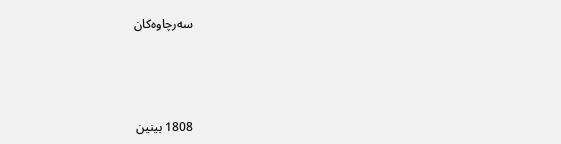سەرچاوەکان



1808 بینین